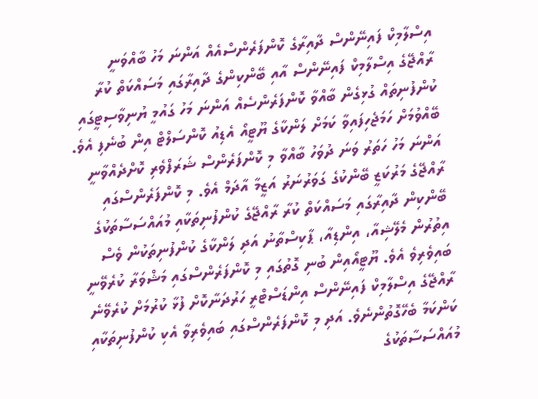އިސްލާމިކް ފައިނޭންސް ދާއިރާގެ ކޮންފަރެންސްއެއް އަންނަ މަހު ބާއްވަނީ
ރާއްޖޭގެ އިސްލާމިކް ފައިނޭންސް އާއި ބޭންކިންގެ ދާއިރާގައި މަސައްކަތް ކުރާ ކުންފުނިތައް ގުޅިގެން ބާއްވާ ކޮންފަރެންސެއް އަންނަ މަހު ގައުމީ ޔުނިވާސިޓީގައި ބޭއްވުމަށް ހަމަޖެހިފައިވާ ކަމަށް ލަންކާގެ ޔޫޓީއޯ އެޑިއު ކޮންސަލްޓް އިން ބުނެފި އެވެ. އަންނަ މަހު ހަތަރު ވަނަ ދުވަހު ބާއްވާ މި ކޮންފަރެންސް ޝަރަފްވެރި ކޮށްދެއްވާނީ ރާއްޖޭގެ މަރުކަޒީ ބޭންކުގެ ގަވަރުނަރު އަޒީމާ އާދަމް އެވެ. މި ކޮންފަރެންސްގައި ބޭންކިން ދާއިރާގައި މަސައްކަތް ކުރާ ރާއްޖޭގެ ކުންފުނިތަކާއި މުއައްސަސާތަކުގެ އިތުރުން މެލޭޝިއާ، އިންޑިއާ، ޕާކިސްތާނު އަދި ލަންކާގެ ކުންފުނިތަކުން ވެސް ބައިވެރިވެ އެވެ. ޔޫޓީއޯއިން ބުނި ގޮތުގައި މި ކޮންފަރެންސްގައި މަޝްވަރާ ކުރެވޭނީ ރާއްޖޭގެ އިސްލާމިކް ފައިނޭންސް އިންޑަސްޓްރީ ހަރުދަނާކޮށް ފުޅާ ކުރުމަށް ކުރެވޭނެ ކަންކަމާ ބެހޭގޮތުންނެވެ. އަދި މި ކޮންފަރެންސްގައި ބައިވެރިވާ އެކި ކުންފުނިތަކާއި މުއައްސަސާތަކުގެ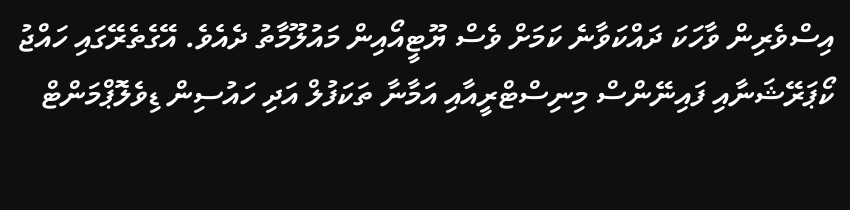އިސްވެރިން ވާހަކަ ދައްކަވާނެ ކަމަށް ވެސް ޔޫޓީއޯއިން މައުލޫމާތު ދެއެވެ. އޭގެތެރޭގައި ހައްޖު ކޯޕަރޭޝަނާއި ފައިނޭންސް މިނިސްޓްރީއާއި އަމާނާ ތަކަފުލް އަދި ހައުސިން ޑިވެލޮޕްމަންޓް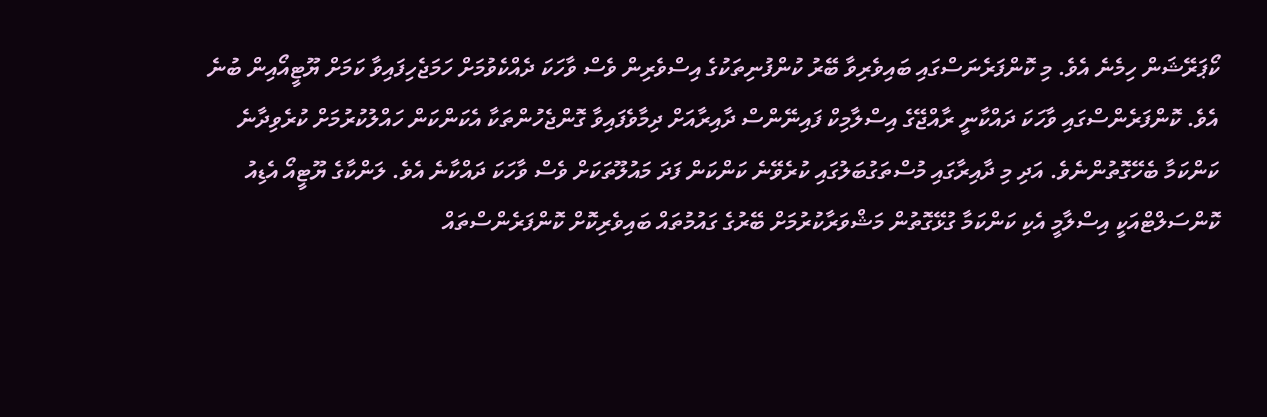ކޯޕަރޭޝަން ހިމެނެ އެވެ. މި ކޮންފަރެނަސްގައި ބައިވެރިވާ ބޭރު ކުންފުނިތަކުގެ އިސްވެރިން ވެސް ވާހަކަ ދެއްކެވުމަށް ހަމަޖެހިފައިވާ ކަމަށް ޔޫޓީއޯއިން ބުނެ އެވެ. ކޮންފަރެންސްގައި ވާހަކަ ދައްކާނީ ރާއްޖޭގެ އިސްލާމިކް ފައިނޭންސް ދާއިރާއަށް ދިމާވެފައިވާ ގޮންޖެހުންތަކާ އެކަންކަން ހައްލުކުރުމަށް ކުރެވިދާނެ ކަންކަމާ ބެހޭގޮތުންނެވެ. އަދި މި ދާއިރާގައި މުސްތަގުބަލުގައި ކުރެވޭނެ ކަންކަން ފަދަ މައުލޫތަކަށް ވެސް ވާހަކަ ދައްކާނެ އެވެ. ލަންކާގެ ޔޫޓީއޯ އެޑިއު ކޮންސަލްޓްއަކީ އިސްލާމީ އެކި ކަންކަމާ ގުޅޭގޮތުން މަޝްވަރާކުރުމަށް ބޭރުގެ ގައުމުތައް ބައިވެރިކޮށް ކޮންފަރެންސްތައް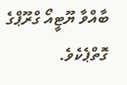ބާއްވާ ޔޫޓީއޯ ގްރޫޕްގެ ގޮތްޕެކެވެ.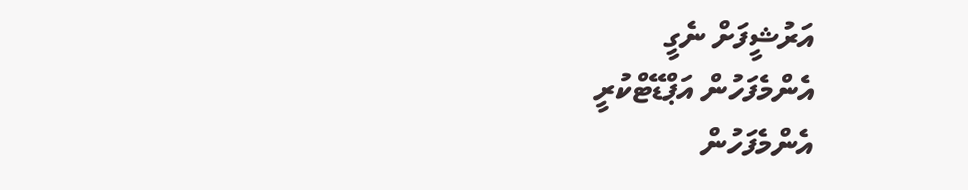އަރުޝީފަށް ނެގީ
އެންމެފަހުން އަޕްޑޭޓްކުރީ
އެންމެފަހުން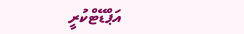އަޕްޑޭޓްކުރީ